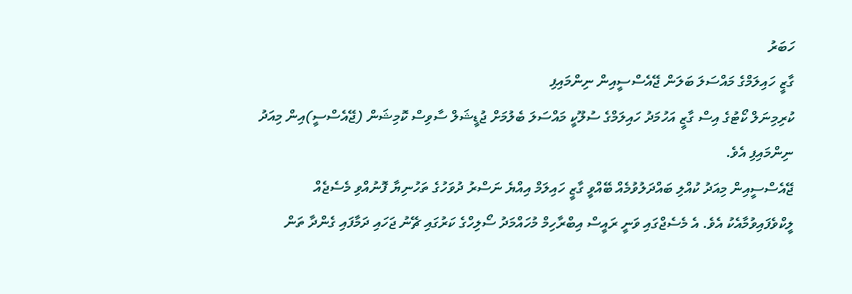ހަބަރު
ގާޒީ ހައިލަމްގެ މައްސަލަ ބަލަން ޖޭއެސްސީއިން ނިންމައިފި
ކުރިމިނަލް ކޯޓުގެ އިސް ގާޒީ އަހުމަދު ހައިލަމްގެ ސުލޫކީ މައްސަލަ ބެލުމަށް ޖުޑީޝަލް ސާވިސް ކޮމިޝަން (ޖޭއެސްސީ)އިން މިއަދު ނިންމައިފި އެވެ.
ޖޭއެސްސީއިން މިއަދު ކުއްލި ބައްދަލުވުމެއް ބޭއްވީ ގާޒީ ހައިލަމް އިއްޔެ ނަސްރު ދުވަހުގެ ތަހުނިޔާ ފޮނުއްވި މެސެޖެއް ލީކްވެފައިވުމާއެކު އެވެ. އެ މެސެޖްގައި ވަނީ ރައީސް އިބްރާހިމް މުހައްމަދު ސޯލިހްގެ ކަރުގައި ޗޭނު ޖަހައި ދަމާފައި ގެންދާ ތަން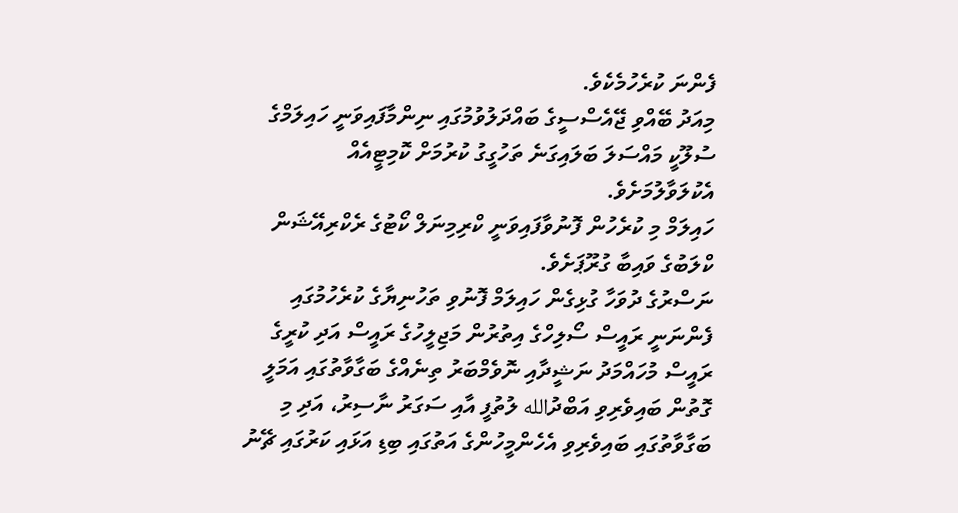ފެންނަ ކުރެހުމެކެވެ.
މިއަދު ބޭއްވި ޖޭއެސްސީގެ ބައްދަލުވުމުގައި ނިންމާފައިވަނީ ހައިލަމްގެ ސުލޫކީ މައްސަލަ ބަލައިގަނެ ތަހުގީގު ކުރުމަށް ކޮމިޓީއެއް އެކުލަވާލުމަށެވެ.
ހައިލަމް މި ކުރެހުން ފޮނުވާފައިވަނީ ކްރިމިނަލް ކޯޓުގެ ރެކްރިއޭޝަން ކްލަބުގެ ވައިބާ ގުރޫޕަށެވެ.
ނަސްރުގެ ދުވަހާ ގުޅިގެން ހައިލަމް ފޮނުވި ތަހުނިޔާގެ ކުރެހުމުގައި ފެންނަނީ ރައީސް ސޯލިހްގެ އިތުރުން މަޖިލީހުގެ ރައީސް އަދި ކުރީގެ ރައީސް މުހައްމަދު ނަޝީދާއި ނޮވެމްބަރު ތިނެއްގެ ބަގާވާތުގައި އަމަލީ ގޮތުން ބައިވެރިވި އަބްދުالله ލުތުފީ އާއި ސަގަރު ނާސިރު، އަދި މި ބަގާވާތުގައި ބައިވެރިވި އެހެންމީހުންގެ އަތުގައި ބިޑި އަޅައި ކަރުގައި ޗޭނު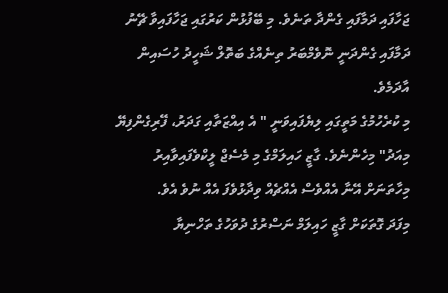ޖަހާފައި ދަމާފައި ގެންދާ ތަނެވެ. މި ބޭފުޅުން ކަރުގައި ޖަހާފައިވާ ޗޭނު ދަމާފައި ގެންދަނީ ނޮވެމްބަރު ތިނެއްގެ ބަތޮލް ޝަހީދު ހުސައިން އާދަމެވެ.
މި ކުރެހުމުގެ މަތީގައި ލިޔެފައިވަނީ " އެ އިއްޒަތާއި ގަދަރު، ފޭރިގެންފިޔޭ މިއަދު" މިހެންނެވެ. ގާޒީ ހައިލަމްގެ މި މެސެޖް ލީކްވެފައިވާއިރު މިހާތަނަށް އޭނާ އެއްވެސް އެއްޗެއް ވިދާޅުވެފަ އެއް ނުވެ އެވެ.
މިފަދަ ގޮތަކަށް ގާޒީ ހައިލަމް ނަސްރުގެ ދުވަހުގެ ތަހްނިޔާ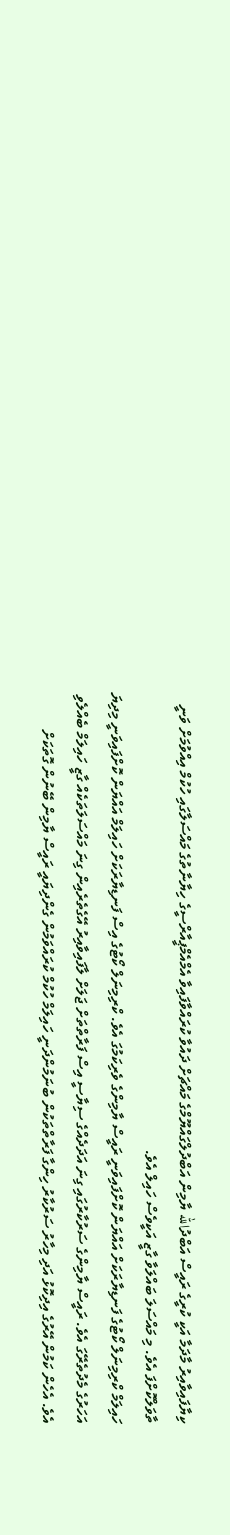ކިޔާފައިވާއިރު މާދަމާ އަކީ ކުރީގެ ރައީސް އަބްދުالله ޔާމިން އަބްދުލްގައްޔޫމްގެ މައްޗަށް ދައުވާ ކުރައްވާފައިވާ އެމްއެމްޕީއާރްސީގެ ހިޔާނާތުގެ މައްސަލާގައި ހުކުމް އިއްވުމަށް ވަނީ ތާވަލްކޮށްފަ އެވެ. މި މައްސަލަ ބައްލަވާ ގާޒީ އަކީވެސް ހައިލް އެވެ.
ހައިލަމް ކްރިމިނަލް ކޯޓުގެ ފަނޑިޔާރަކަށް އައްޔަން ކޮށްފައިވަނީ ރައީސް ޔާމިންގެ ވެރިކަމުގަ އެވެ. ކްރިމިނަލް ކޯޓުގެ އިސް ފަނޑިޔާރަކަށް ހައިލަމް އައްޔަން ކޮށްފައިވަނީ މިދިޔަ އަހަރުގެ މެދުތެރޭގަ އެވެ. ރައީސް ޔާމިންގެ ސަރުކާރުގައި ގިނަ އަދަދެއްގެ ސިޔާސީ އިސް ފަރާތްތަށް ޖަލަށް ލާފައިވާއިރު އޭގެތެރެއިން ގިނަ މައްސަލަތަކެއް ގާޒީ ހައިލަމް ބެއްލެވި އެވެ. އެހެން ކަމުން އޭރުގެ އިދިކޮޅު އަދި މިހާރު ސަރުކާރު ހިންގާ ފަރާތްތަކުން ބުނަމުންދަނީ ހައިލަމް ހުކުމް ކުރައްވަމުން ގެންދިޔައީ ރައީސް ޔާމިން ބޭނުން ގޮތަކަށް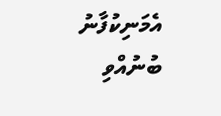އެމަނިކުފާނު ބުނުއްވި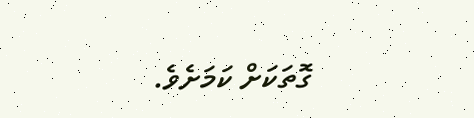ގޮތަކަށް ކަމަށެވެ.